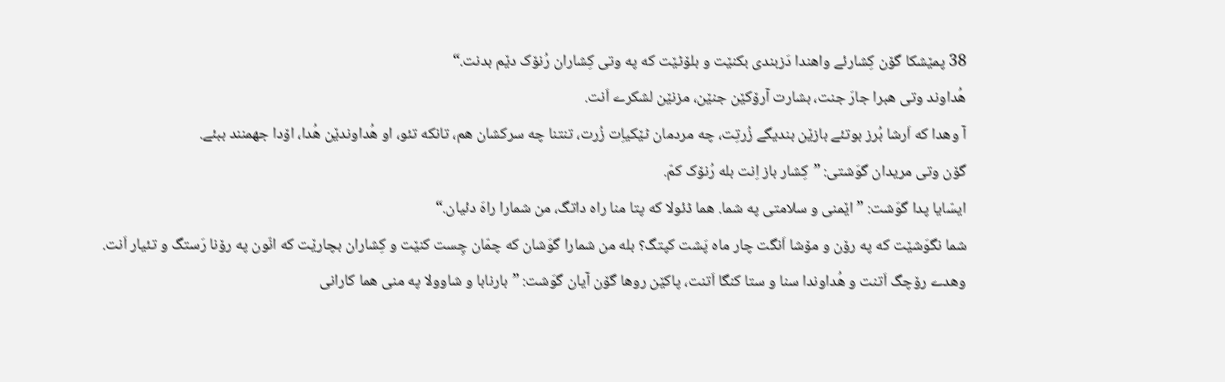38 پمێشکا گۆن کِشارئے واهندا دَزبندی بکنێت و بلۆٹێت که په وتی کِشاران رُنۆک دێم بدنت.“
هُداوند وتی هبرا جارَ جنت، بشارت آرۆکێن جنێن، مزنێن لشکرے اَنت.
آ وهدا که اَرشا بُرز بوتئے بازێن بندیگے زُرتِت، چه مردمان ٹێکیاِت زُرت، تنتنا چه سرکشان هم، تانکه تئو، او هُداوندێن هُدا، اۆدا جهمنند ببئے.
گۆن وتی مریدان گوَشتی: ”کِشار باز اِنت بله رُنۆک کمّ.
ایسّایا پدا گوَشت: ”اێمنی و سلامتی په شما. هما ڈئولا که پتا منا راه داتگ، من شمارا راهَ دئیان.“
شما نگوَشێت که په رۆن و مۆشا اَنگت چار ماه پَشت کپتگ؟ بله من شمارا گوَشان که چمّان چِست کنێت و کِشاران بچارێت که انّون په رۆنا رَستگ و تئیار اَنت.
وهدے رۆچگ اَتنت و هُداوندا سنا و ستا کنگا اَتنت، پاکێن روها گۆن آیان گوَشت: ”بارنابا و شاوولا په منی هما کارانی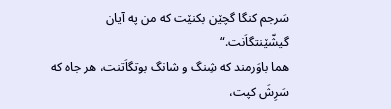سَرجم کنگا گچێن بکنێت که من په آیان گیشّێنتگاَنت.“
هما باوَرمند که شِنگ و شانگ بوتگاَتنت، هر جاه که سَرِشَ کپت،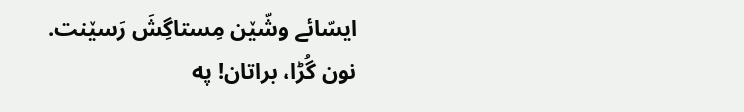ایسّائے وشّێن مِستاگِشَ رَسێنت.
نون گُڑا، براتان! په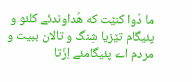ما دْوا کنێت که هُداوندئے کلئو و پئیگام تێزیا شِنگ و تالان ببیت و مردم اے پئیگامئے اِزّتا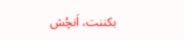بکننت، اَنچُش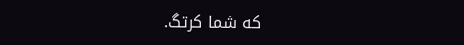که شما کرتگ.